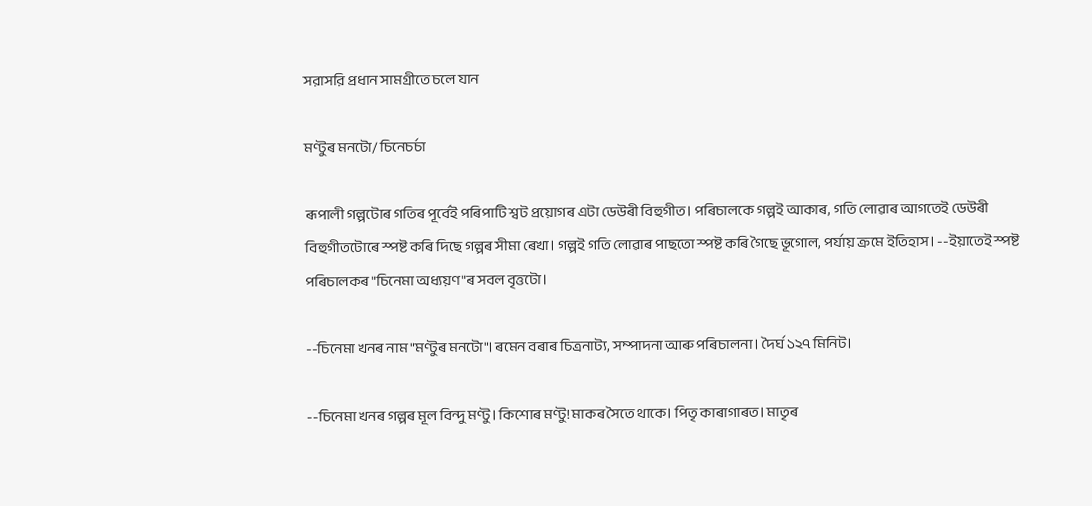সরাসরি প্রধান সামগ্রীতে চলে যান

মণ্টুৰ মনটো/ চিনেচৰ্চা

ৰূপালী গল্পটোৰ গতিৰ পূৰ্বেই পৰিপাটি শ্বট প্ৰয়োগৰ এটা ডেউৰী বিহুগীত। পৰিচালকে গল্পই আকাৰ, গতি লোৱাৰ আগতেই ডেউৰী বিহুগীতটোৰে স্পষ্ট কৰি দিছে গল্পৰ সীমা ৰেখা। গল্পই গতি লোৱাৰ পাছতো স্পষ্ট কৰি গৈছে ভূগোল, পৰ্যায় ক্ৰমে ইতিহাস। --ইয়াতেই স্পষ্ট পৰিচালকৰ "চিনেমা অধ্যয়ণ"ৰ সবল বৃত্তটো।

--চিনেমা খনৰ নাম "মণ্টুৰ মনটো"। ৰমেন বৰাৰ চিত্ৰনাট্য, সম্পাদনা আৰু পৰিচালনা। দৈৰ্ঘ ১২৭ মিনিট।

--চিনেমা খনৰ গল্পৰ মূল বিন্দু মণ্টু। কিশোৰ মণ্টু! মাকৰ সৈতে থাকে। পিতৃ কাৰাগাৰত। মাতৃৰ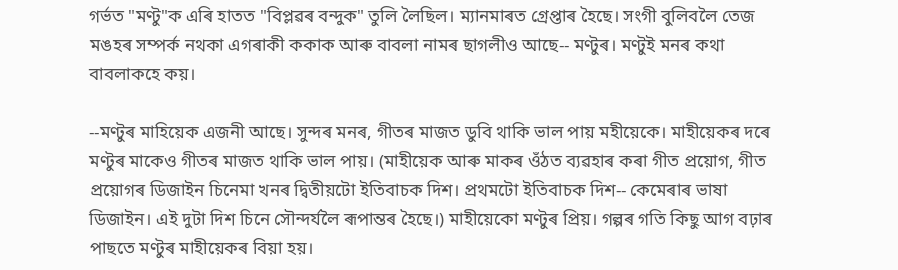গৰ্ভত "মণ্টু"ক এৰি হাতত "বিপ্লৱৰ বন্দুক" তুলি লৈছিল। ম্যানমাৰত গ্ৰেপ্তাৰ হৈছে। সংগী বুলিবলৈ তেজ মঙহৰ সম্পৰ্ক নথকা এগৰাকী ককাক আৰু বাবলা নামৰ ছাগলীও আছে-- মণ্টুৰ। মণ্টুই মনৰ কথা বাবলাকহে কয়।

--মণ্টুৰ মাহিয়েক এজনী আছে। সুন্দৰ মনৰ, গীতৰ মাজত ডুবি থাকি ভাল পায় মহীয়েকে। মাহীয়েকৰ দৰে মণ্টুৰ মাকেও গীতৰ মাজত থাকি ভাল পায়। (মাহীয়েক আৰু মাকৰ ওঁঠত ব্যৱহাৰ কৰা গীত প্ৰয়োগ, গীত প্ৰয়োগৰ ডিজাইন চিনেমা খনৰ দ্বিতীয়টো ইতিবাচক দিশ। প্ৰথমটো ইতিবাচক দিশ-- কেমেৰাৰ ভাষা ডিজাইন। এই দুটা দিশ চিনে সৌন্দৰ্যলৈ ৰূপান্তৰ হৈছে।) মাহীয়েকো মণ্টুৰ প্ৰিয়। গল্পৰ গতি কিছু আগ বঢ়াৰ পাছতে মণ্টুৰ মাহীয়েকৰ বিয়া হয়।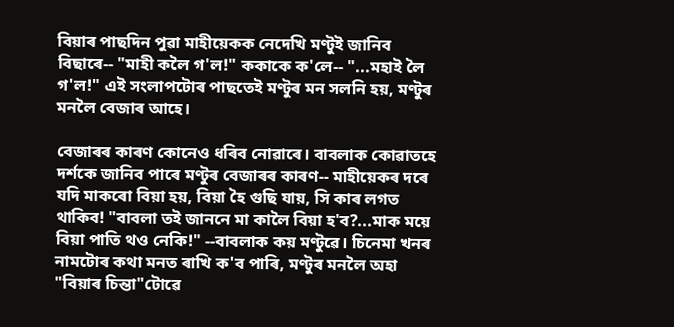বিয়াৰ পাছদিন পুৱা মাহীয়েকক নেদেখি মণ্টুই জানিব বিছাৰে-- "মাহী কলৈ গ'ল!" ককাকে ক'লে-- "...মহাই লৈ গ'ল!" এই সংলাপটোৰ পাছতেই মণ্টুৰ মন সলনি হয়, মণ্টুৰ মনলৈ বেজাৰ আহে।

বেজাৰৰ কাৰণ কোনেও ধৰিব নোৱাৰে। বাবলাক কোৱাতহে দৰ্শকে জানিব পাৰে মণ্টুৰ বেজাৰৰ কাৰণ-- মাহীয়েকৰ দৰে যদি মাকৰো বিয়া হয়, বিয়া হৈ গুছি যায়, সি কাৰ লগত থাকিব! "বাবলা তই জাননে মা কালৈ বিয়া হ'ব?...মাক ময়ে বিয়া পাতি থও নেকি!" --বাবলাক কয় মণ্টুৱে। চিনেমা খনৰ নামটোৰ কথা মনত ৰাখি ক'ব পাৰি, মণ্টুৰ মনলৈ অহা "বিয়াৰ চিন্তা"টোৱে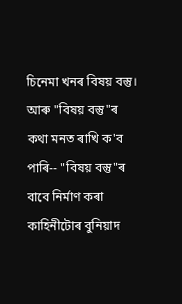চিনেমা খনৰ বিষয় বস্তু। আৰু "বিষয় বস্তু"ৰ কথা মনত ৰাখি ক'ব পাৰি-- "বিষয় বস্তু"ৰ বাবে নিৰ্মাণ কৰা কাহিনীটোৰ বুনিয়াদ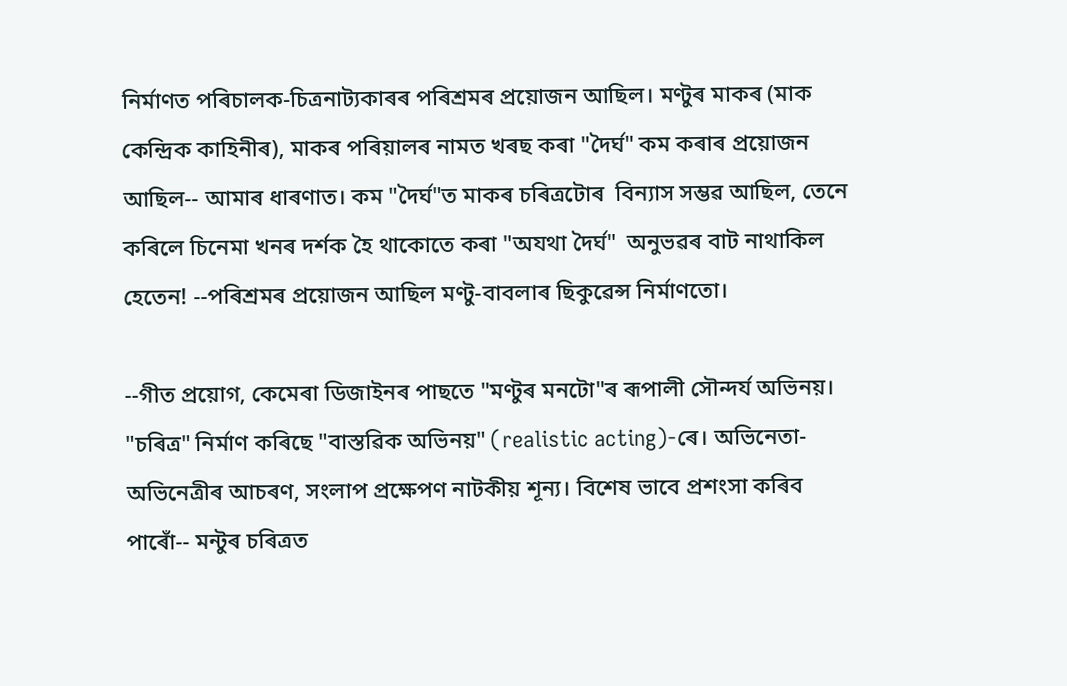নিৰ্মাণত পৰিচালক-চিত্ৰনাট্যকাৰৰ পৰিশ্ৰমৰ প্ৰয়োজন আছিল। মণ্টুৰ মাকৰ (মাক কেন্দ্ৰিক কাহিনীৰ), মাকৰ পৰিয়ালৰ নামত খৰছ কৰা "দৈৰ্ঘ" কম কৰাৰ প্ৰয়োজন আছিল-- আমাৰ ধাৰণাত। কম "দৈৰ্ঘ"ত মাকৰ চৰিত্ৰটোৰ  বিন্যাস সম্ভৱ আছিল, তেনে কৰিলে চিনেমা খনৰ দৰ্শক হৈ থাকোতে কৰা "অযথা দৈৰ্ঘ"  অনুভৱৰ বাট নাথাকিল হেতেন! --পৰিশ্ৰমৰ প্ৰয়োজন আছিল মণ্টু-বাবলাৰ ছিকুৱেন্স নিৰ্মাণতো।

--গীত প্ৰয়োগ, কেমেৰা ডিজাইনৰ পাছতে "মণ্টুৰ মনটো"ৰ ৰূপালী সৌন্দৰ্য অভিনয়। "চৰিত্ৰ" নিৰ্মাণ কৰিছে "বাস্তৱিক অভিনয়" (realistic acting)-ৰে। অভিনেতা-অভিনেত্ৰীৰ আচৰণ, সংলাপ প্ৰক্ষেপণ নাটকীয় শূন্য। বিশেষ ভাবে প্ৰশংসা কৰিব পাৰোঁ-- মন্টুৰ চৰিত্ৰত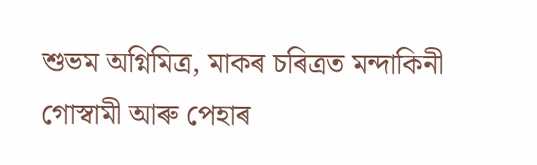শুভম অগ্নিমিত্ৰ, মাকৰ চৰিত্ৰত মন্দাকিনী গোস্বামী আৰু পেহাৰ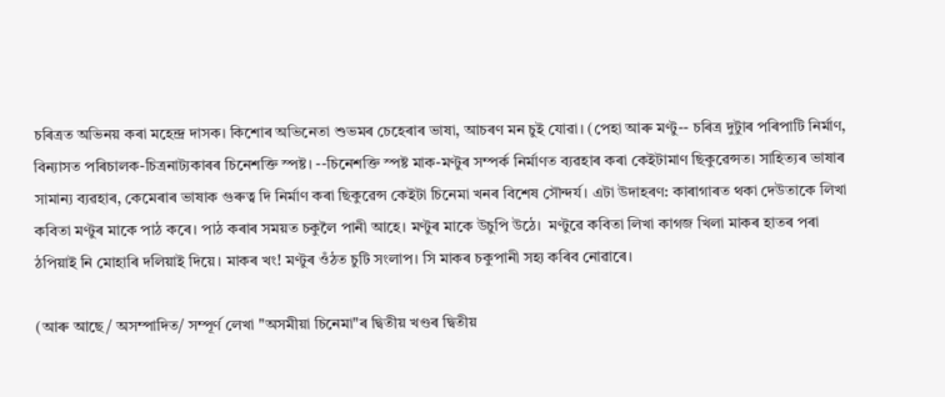চৰিত্ৰত অভিনয় কৰা মহেন্দ্ৰ দাসক। কিশোৰ অভিনেতা শুভমৰ চেহেৰাৰ ভাষা, আচৰণ মন চুই যোৱা। (পেহা আৰু মণ্টু-- চৰিত্ৰ দুটাুৰ পৰিপাটি নিৰ্মাণ, বিন্যাসত পৰিচালক-চিত্ৰনাট্যকাৰৰ চিনেশক্তি স্পষ্ট। --চিনেশক্তি স্পষ্ট মাক-মণ্টুৰ সম্পৰ্ক নিৰ্মাণত ব্যৱহাৰ কৰা কেইটামাণ ছিকুৱেন্সত। সাহিত্যৰ ভাষাৰ সামান্য ব্যৱহাৰ, কেমেৰাৰ ভাষাক গুৰুত্ব দি নিৰ্মাণ কৰা ছিকুৱেন্স কেইটা চিনেমা খনৰ বিশেষ সৌন্দৰ্য। এটা উদাহৰণ: কাৰাগাৰত থকা দেউতাকে লিখা কবিতা মণ্টুৰ মাকে পাঠ কৰে। পাঠ কৰাৰ সময়ত চকুলৈ পানী আহে। মণ্টুৰ মাকে উচুপি উঠে।  মণ্টুৱে কবিতা লিখা কাগজ খিলা মাকৰ হাতৰ পৰা ঠপিয়াই নি মোহাৰি দলিয়াই দিয়ে। মাকৰ খং! মণ্টুৰ ওঁঠত চুটি সংলাপ। সি মাকৰ চকুপানী সহ্য কৰিব নোৱাৰে।

(আৰু আছে/ অসম্পাদিত/ সম্পূৰ্ণ লেখা "অসমীয়া চিনেমা"ৰ দ্বিতীয় খণ্ডৰ দ্বিতীয়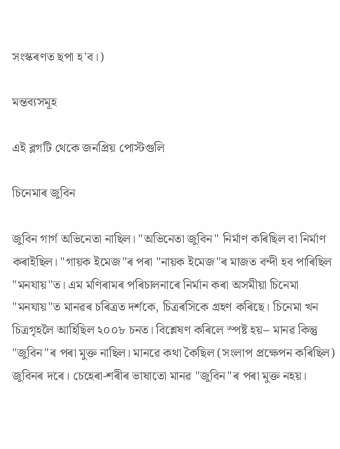সংস্কৰণত ছপা হ'ব।)

মন্তব্যসমূহ

এই ব্লগটি থেকে জনপ্রিয় পোস্টগুলি

চিনেমাৰ জুবিন

জুবিন গাৰ্গ অভিনেতা নাছিল। "অভিনেতা জুবিন" নিৰ্মাণ কৰিছিল বা নিৰ্মাণ কৰাইছিল। "গায়ক ইমেজ"ৰ পৰা "নায়ক ইমেজ"ৰ মাজত বন্দী হব পাৰিছিল "মনযায়"ত। এম মণিৰামৰ পৰিচালনাৰে নিৰ্মান কৰা অসমীয়া চিনেমা "মনযায়"ত মানৱৰ চৰিত্ৰত দৰ্শকে, চিত্ৰৰসিকে গ্ৰহণ কৰিছে। চিনেমা খন চিত্ৰগৃহলৈ আহিছিল ২০০৮ চনত। বিশ্লেষণ কৰিলে স্পষ্ট হয়-- মানৱ কিন্তু "জুবিন"ৰ পৰা মুক্ত নাছিল। মানৱে কথা কৈছিল (সংলাপ প্ৰক্ষেপন কৰিছিল) জুবিনৰ দৰে। চেহেৰা-শৰীৰ ভাষাতো মানৱ "জুবিন"ৰ পৰা মুক্ত নহয়।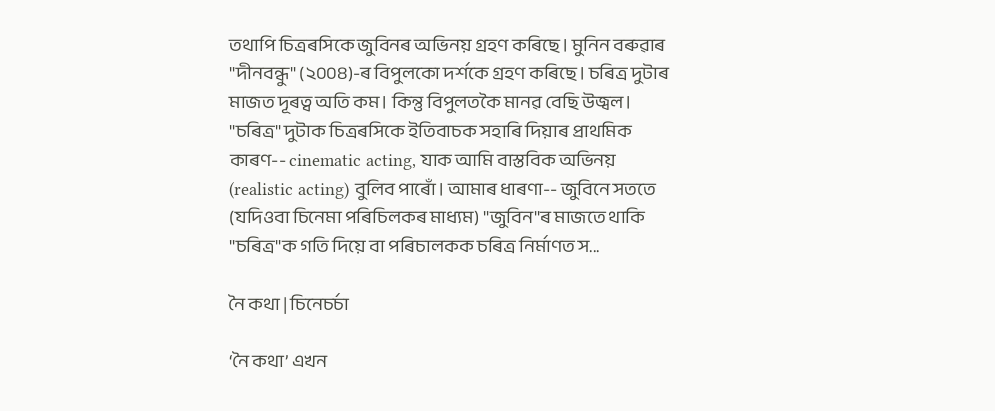তথাপি চিত্ৰৰসিকে জুবিনৰ অভিনয় গ্ৰহণ কৰিছে। মুনিন বৰুৱাৰ "দীনবন্ধু" (২০০৪)-ৰ বিপুলকো দৰ্শকে গ্ৰহণ কৰিছে। চৰিত্ৰ দুটাৰ মাজত দূৰত্ব অতি কম। কিন্তু বিপুলতকৈ মানৱ বেছি উজ্বল। "চৰিত্ৰ" দুটাক চিত্ৰৰসিকে ইতিবাচক সহাৰি দিয়াৰ প্ৰাথমিক কাৰণ-- cinematic acting, যাক আমি বাস্তবিক অভিনয় (realistic acting) বুলিব পাৰোঁ। আমাৰ ধাৰণা-- জুবিনে সততে (যদিওবা চিনেমা পৰিচিলকৰ মাধ্যম) "জুবিন"ৰ মাজতে থাকি "চৰিত্ৰ"ক গতি দিয়ে বা পৰিচালকক চৰিত্ৰ নিৰ্মাণত স...

নৈ কথা | চিনেচৰ্চা

‘নৈ কথা’ এখন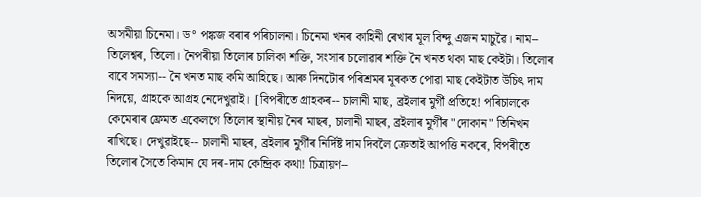অসমীয়া চিনেমা। ড° পঙ্কজ বৰাৰ পৰিচালনা। চিনেমা খনৰ কাহিনী ৰেখাৰ মূল বিন্দু এজন মাচুৱৈ। নাম-- তিলেশ্বৰ, তিলো। নৈপৰীয়া তিলোৰ চালিকা শক্তি, সংসাৰ চলোৱাৰ শক্তি নৈ খনত থকা মাছ কেইটা। তিলোৰ বাবে সমস্যা-- নৈ খনত মাছ কমি আহিছে। আৰু দিনটোৰ পৰিশ্ৰমৰ মূৰকত পোৱা মাছ কেইটাত উচিৎ দাম নিদয়ে, গ্ৰাহকে আগ্ৰহ নেদেখুৱাই।  [বিপৰীতে গ্ৰাহকৰ-- চালানী মাছ, ব্ৰইলাৰ মুৰ্গী প্ৰতিহে! পৰিচালকে কেমেৰাৰ ফ্ৰেমত একেলগে তিলোৰ স্থানীয় নৈৰ মাছৰ, চালানী মাছৰ, ব্ৰইলাৰ মুৰ্গীৰ "দোকান" তিনিখন ৰাখিছে। দেখুৱাইছে-- চালানী মাছৰ, ব্ৰইলাৰ মুৰ্গীৰ নিৰ্দিষ্ট দাম দিবলৈ ক্ৰেতাই আপত্তি নকৰে, বিপৰীতে তিলোৰ সৈতে কিমান যে দৰ-দাম কেন্দ্ৰিক কথা! চিত্ৰায়ণ--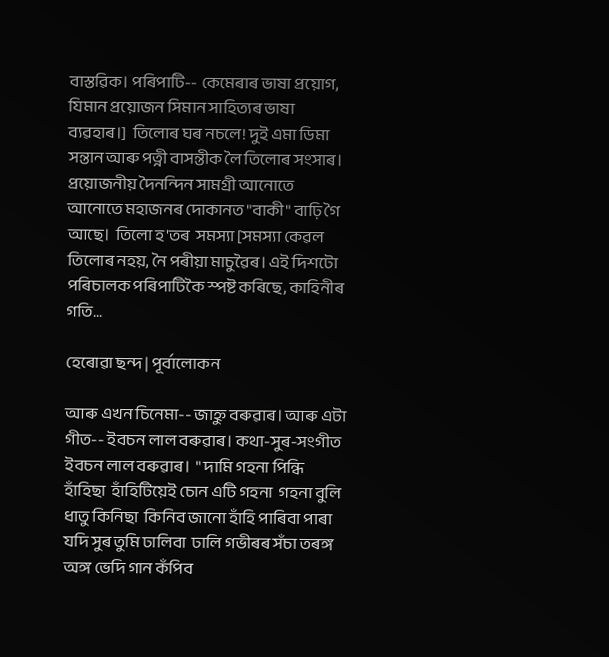বাস্তৱিক। পৰিপাটি-- কেমেৰাৰ ভাষা প্ৰয়োগ, যিমান প্ৰয়োজন সিমান সাহিত্যৰ ভাষা ব্যৱহাৰ।]  তিলোৰ ঘৰ নচলে! দুই এমা ডিমা সন্তান আৰু পত্নী বাসন্তীক লৈ তিলোৰ সংসাৰ। প্ৰয়োজনীয় দৈনন্দিন সামগ্ৰী আনোতে আনোতে মহাজনৰ দোকানত "বাকী" বাঢ়ি গৈ আছে।  তিলো হ'তৰ  সমস্যা [সমস্যা কেৱল তিলোৰ নহয়, নৈ পৰীয়া মাচুৱৈৰ। এই দিশটো পৰিচালক পৰিপাটিকৈ স্পষ্ট কৰিছে, কাহিনীৰ গতি...

হেৰোৱা ছন্দ | পূৰ্বালোকন

আৰু এখন চিনেমা-- জাহ্নু বৰুৱাৰ। আৰু এটা গীত-- ইবচন লাল বৰুৱাৰ। কথা-সুৰ-সংগীত ইবচন লাল বৰুৱাৰ।  " দামি গহনা পিন্ধি হাঁহিছা  হাঁহিটিয়েই চোন এটি গহনা  গহনা বুলি ধাতু কিনিছা  কিনিব জানো হাঁহি পাৰিবা পাৰা যদি সুৰ তুমি ঢালিবা  ঢালি গভীৰৰ সঁচা তৰঙ্গ  অঙ্গ ভেদি গান কঁপিব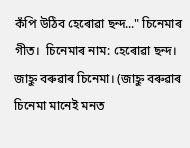কঁপি উঠিব হেৰোৱা ছন্দ..." চিনেমাৰ গীত।  চিনেমাৰ নাম: হেৰোৱা ছন্দ।  জাহ্নু বৰুৱাৰ চিনেমা। (জাহ্নু বৰুৱাৰ চিনেমা মানেই মনত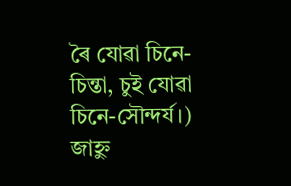ৰৈ যোৱা চিনে-চিন্তা, চুই যোৱা চিনে-সৌন্দৰ্য।) জাহ্নু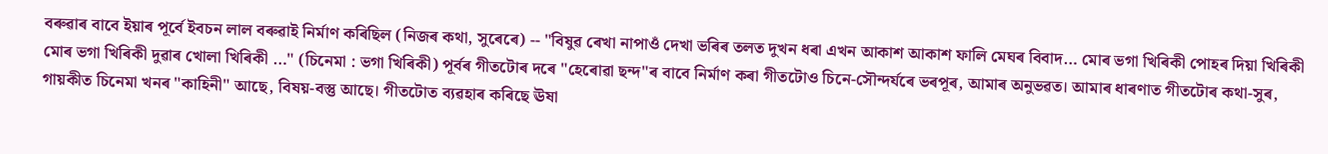বৰুৱাৰ বাবে ইয়াৰ পূৰ্বে ইবচন লাল বৰুৱাই নিৰ্মাণ কৰিছিল (নিজৰ কথা, সুৰেৰে) -- "বিষুৱ ৰেখা নাপাওঁ দেখা ভৰিৰ তলত দুখন ধৰা এখন আকাশ আকাশ ফালি মেঘৰ বিবাদ… মোৰ ভগা খিৰিকী পোহৰ দিয়া খিৰিকী মোৰ ভগা খিৰিকী দুৱাৰ খোলা খিৰিকী …" (চিনেমা : ভগা খিৰিকী) পূৰ্বৰ গীতটোৰ দৰে "হেৰোৱা ছন্দ"ৰ বাবে নিৰ্মাণ কৰা গীতটোও চিনে-সৌন্দৰ্যৰে ভৰপূৰ, আমাৰ অনুভৱত। আমাৰ ধাৰণাত গীতটোৰ কথা-সুৰ, গায়কীত চিনেমা খনৰ "কাহিনী" আছে, বিষয়-বস্তু আছে। গীতটোত ব্যৱহাৰ কৰিছে ঊষা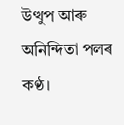উত্থুপ আৰু অনিন্দিতা পলৰ কণ্ঠ।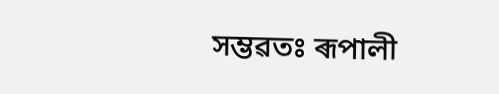সম্ভৱতঃ ৰূপালী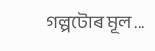গল্পটোৰ মূল ...